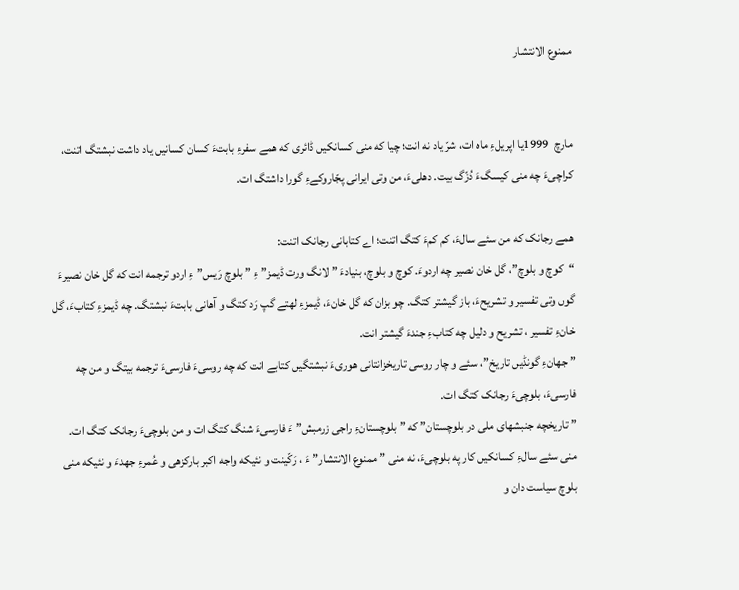ممنوع الانتشار


مارچ  1999یا اپریلءِ ماه ات، شرّ یاد نه انت؛ چیا که منی کسانکیں ڈائری که همے سفرءِ بابتءَ کسان کسانیں یاد داشت نبشتگ اتنت، کراچیءَ چه منی کیسگءَ دُزّگ بیت. دهلیءَ، من وتی ایرانی پجّاروکےءِ گورا داشتگ ات.

همے رجانک که من سئے سالءَ، کم کمءَ کتگ اتنت؛ اے کتابانی رجانک اتنت:
“کوچ و بلوچ”، گل خان نصیر چه اردوءَ. کوچ و بلوچ، بنیادءَ ” لانگ ورت ڈیمز”ءِ ” بلوچ رَیس”ءِ اردو ترجمه انت که گل خان نصیرءَ گوں وتی تفسیر و تشریحءَ، باز گیشتر کتگ. چو بزان که گل خانءَ، ڈیمزءِ لهتے گپ رَد کتگ و آهانی بابتءَ نبشتگ. چه ڈیمزءِ کتابءَ، گل خانءِ تفسیر ، تشریح و دلیل چه کتابءِ جندءَ گیشتر انت.
” جهانءِ گونڈیں تاریخ”، سئے و چار روسی تاریخزانتانی هوریءَ نبشتگیں کتابے انت که چه روسیءَ فارسیءَ ترجمه بیتگ و من چه فارسیءَ، بلوچیءَ رجانک کتگ ات.
” تاریخچه جنبشهای ملی در بلوچستان” که ” بلوچستانءِ راجی زرمبش”ءَ فارسیءَ شنگ کتگ ات و من بلوچیءَ رجانک کتگ ات.
منی سئے سالءِ کسانکیں کار په بلوچیءَ، نه منی ” ممنوع الانتشار”ءَ ، رَکّینت و نئیکه واجه اکبر بارکزهی و عُمرءِ جهدءَ و نئیکه منی بلوچ سیاست دان و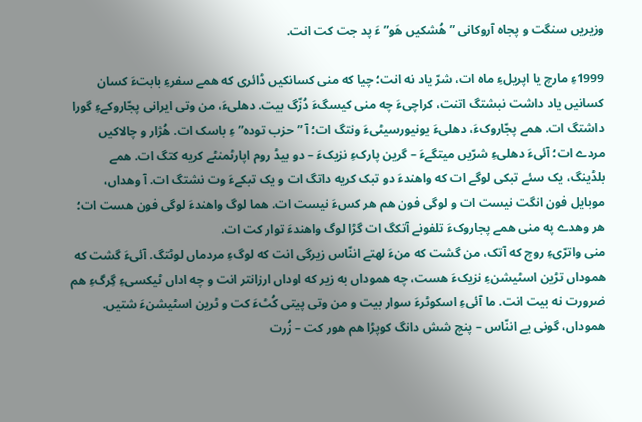وزیریں سنگت و پجاه آروکانی ” هُشکیں هَو”ءَ پد جت کت انت.

1999ءِ مارچ یا اپریلءِ ماه ات، شرّ یاد نه انت؛ چیا که منی کسانکیں ڈائری که همے سفرءِ بابتءَ کسان کسانیں یاد داشت نبشتگ اتنت، کراچیءَ چه منی کیسگءَ دُزّگ بیت. دهلیءَ، من وتی ایرانی پجّاروکےءِ گورا داشتگ ات. همے پجّاروکءَ، دهلیءَ یونیورسیٹیءَ ونتگ ات؛ آ ” حزب توده”ءِ باسک ات. هُژار و چالاکیں مردے ات؛ آئیءَ دهلیءِ شرّیں میتگےءَ – گرین پارکءِ نزیکءَ – دو بیڈ روم اپارٹمنٹے کریه کتگ ات. همے بلڈینگ، یک سئے تبکی لوگے ات که واهندءَ دو تبک کریه داتگ ات و یک تبکےءَ وت نشتگ ات. آ وهداں، موبایل فون انگت نیست ات و لوگی فون هم هر کسءَ نیست ات. هما لوگ واهندءَ لوگی فون هست ات؛ هر وهدے په منی همے پجاروکءَ تلفونے آتکگ ات گڑا لوگ واهندءَ توار کت ات.
منی واترّیءِ روچ که آتک، من گشت که منءَ لهتے اننّاس زیرگی انت که لوگءِ مردماں لوٹتگ. آئیءَ گشت که هموداں تڑین اسٹیشنءِ نزیکءَ هست، چه هموداں به زیر که اوداں ارزانتر انت و چه اداں ٹیکسیءِ گِرگءِ هم ضرورت نه بیت انت. ما آئیءِ اسکوٹرءَ سوار بیت و من وتی پیتی کُٹءَ کت و ٹرین اسٹیشنءَ شتیں. هموداں، گونی یے اننّاس – پنچ شش دانگ کوپڑا هم هور کت – زُرت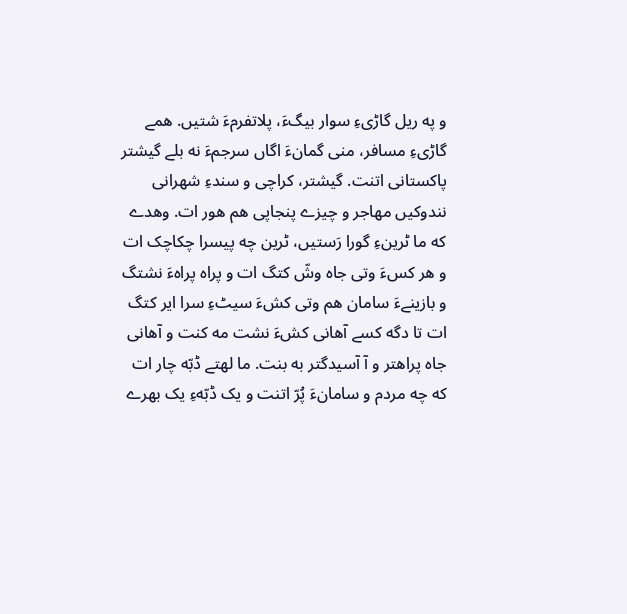و په ریل گاڑیءِ سوار بیگءَ، پلاتفرمءَ شتیں. همے گاڑیءِ مسافر، منی گمانءَ اگاں سرجمءَ نه بلے گیشتر پاکستانی اتنت. گیشتر، کراچی و سندءِ شهرانی نندوکیں مهاجر و چیزے پنجاپی هم هور ات. وهدے که ما ٹرینءِ گورا رَستیں، ٹرین چه پیسرا چکاچک ات و هر کسءَ وتی جاه وشّ کتگ ات و پراه پراهءَ نشتگ و بازینےءَ سامان هم وتی کشءَ سیٹءِ سرا ایر کتگ ات تا دگه کسے آهانی کشءَ نشت مه کنت و آهانی جاه پراهتر و آ آسیدگتر به بنت. ما لهتے ڈبّه چار ات که چه مردم و سامانءَ پُرّ اتنت و یک ڈبّهءِ یک بهرے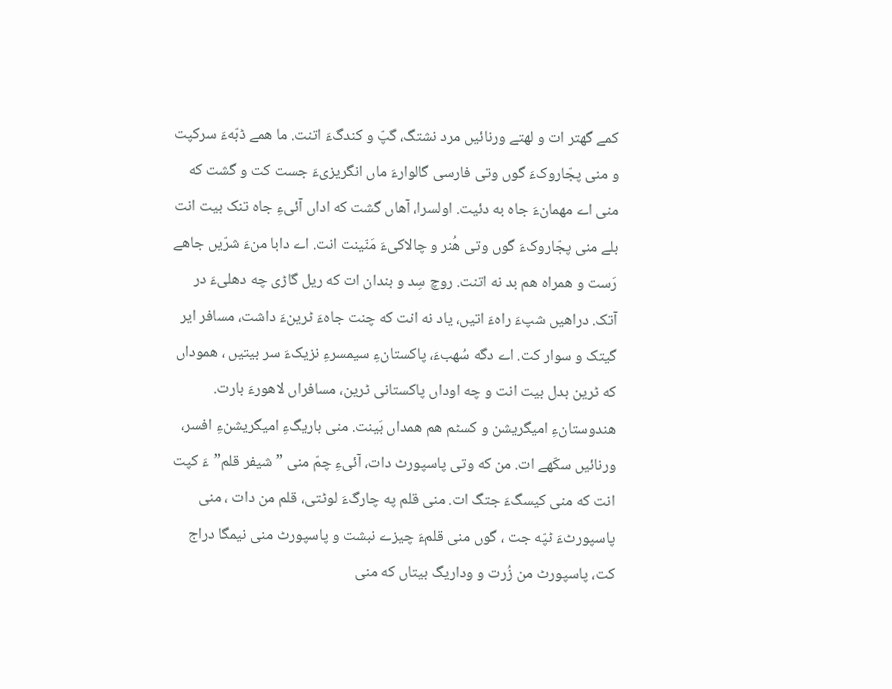کمے گهتر ات و لهتے ورنائیں مرد نشتگ، گپّ و کندگءَ اتنت. ما همے ڈبّهءَ سرکپت و منی پجّاروکءَ گوں وتی فارسی گالوارءَ ماں انگریزیءَ جست کت و گشت که منی اے مهمانءَ جاه به دئیت. اولسرا، آهاں گشت که اداں آئیءِ جاه تنک بیت انت بلے منی پجّاروکءَ گوں وتی هُنر و چالاکیءَ مَنّینت انت. اے دابا منءَ شرّیں جاهے رَست و همراه هم بد نه اتنت. روچ سِد و بندان ات که ریل گاڑی چه دهلیءَ در آتک. دراهیں شپءَ راهءَ اتیں، یاد نه انت که چنت جاهءَ ٹرینءَ داشت، مسافر ایر گیتک و سوار کت. اے دگه سُهبءَ، پاکستانءِ سیمسرءِ نزیکءَ سر بیتیں ، هموداں که ٹرین بدل بیت انت و چه اوداں پاکستانی ٹرین، مسافراں لاهورءَ بارت. هندوستانءِ امیگریشن و کسٹم هم همداں بَینت. منی باریگءِ امیگریشنءِ افسر، ورنائیں سکّهے ات. من که وتی پاسپورٹ دات، آئیءِ چمّ منی ” شیفر قلم”ءَ کپت انت که منی کیسگءَ جتگ ات. منی قلم په چارگءَ لوٹتی، قلم من دات ، منی پاسپورٹءَ ٹپّه جت ، گوں منی قلمءَ چیزے نبشت و پاسپورٹ منی نیمگا دراج کت، پاسپورٹ من زُرت و وداریگ بیتاں که منی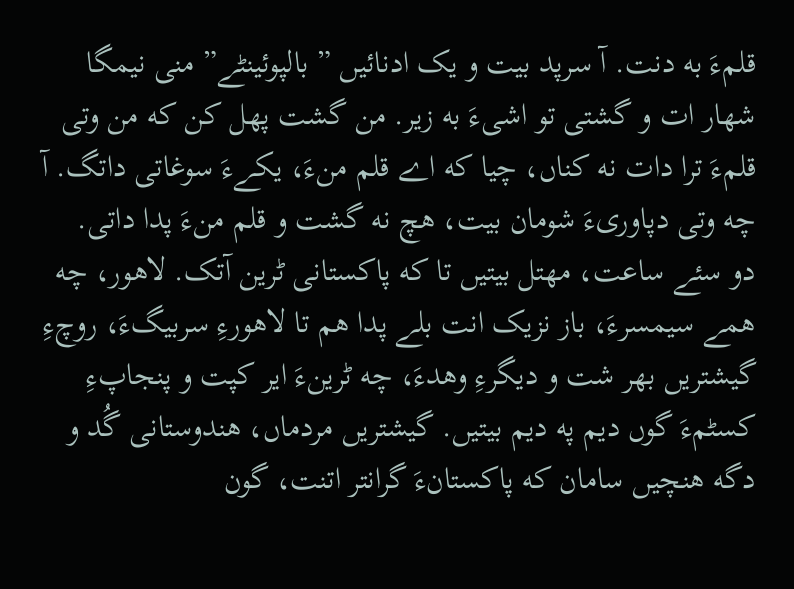قلمءَ به دنت. آ سرپد بیت و یک ادنائیں ” بالپوئینٹے” منی نیمگا شهار ات و گشتی تو اشیءَ به زیر. من گشت پهل کن که من وتی قلمءَ ترا دات نه کناں، چیا که اے قلم منءَ، یکےءَ سوغاتی داتگ. آ چه وتی دپاوریءَ شومان بیت، هچ نه گشت و قلم منءَ پدا داتی.
دو سئے ساعت، مهتل بیتیں تا که پاکستانی ٹرین آتک. لاهور، چه همے سیمسرءَ، باز نزیک انت بلے پدا هم تا لاهورءِ سربیگءَ، روچءِ گیشتریں بهر شت و دیگرءِ وهدءَ، چه ٹرینءَ ایر کپت و پنجاپءِ کسٹمءَ گوں دیم په دیم بیتیں. گیشتریں مردماں، هندوستانی گُد و دگه هنچیں سامان که پاکستانءَ گرانتر اتنت، گون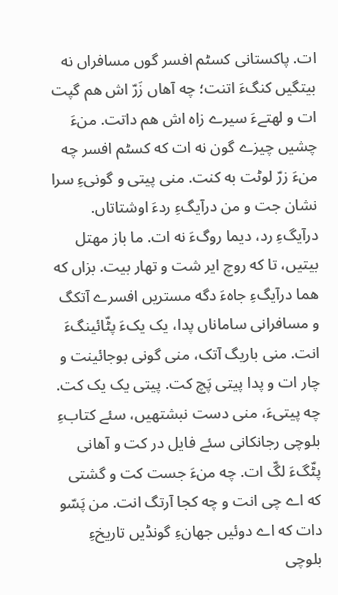ات. پاکستانی کسٹم افسر گوں مسافراں نه بیتگیں کنگءَ اتنت؛ چه آهاں زَرّ اش هم گپت ات و لهتےءَ سیرے زاه اش هم داتت. منءَ چشیں چیزے گون نه ات که کسٹم افسر چه منءَ زرّ لوٹت به کنت. منی پیتی و گونیءِ سرا نشان جت و من درآیگءِ ردءَ اوشتاتاں. درآیگءِ رد، دیما روگءَ نه ات. ما باز مهتل بیتیں، تا که روچ ایر شت و تهار بیت. بزاں که هما درآیگءِ جاهءَ دگه مستریں افسرے آتکگ و مسافرانی ساماناں پدا، یک یکءَ پٹّائینگءَ انت. منی باریگ آتک، منی گونی بوجائینت و چار ات و پدا پیتی پَچ کت. پیتی یک یک کت. چه پیتیءَ، منی دست نبشتهیں، سئے کتابءِ بلوچی رجانکانی سئے فایل در کت و آهانی پٹّگءَ لگّ ات. چه منءَ جست کت و گشتی که اے چی انت و چه کجا آرتگ انت. من پَسّو دات که اے دوئیں جهانءِ گونڈیں تاریخءِ بلوچی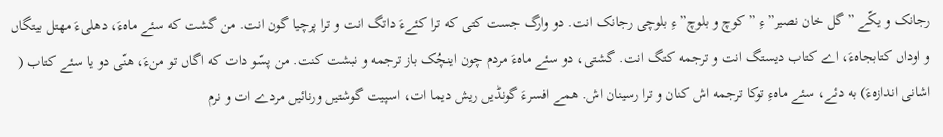رجانک و یکّے ” گل خان نصیر”ءِ ” کوچ و بلوچ”ءِ بلوچی رجانک انت. دو وارگ جست کتی که ترا کئےءَ داتگ انت و ترا پرچیا گون انت. من گشت که سئے ماهءَ، دهلیءَ مهتل بیتگاں و اوداں کتابجاهءَ، اے کتاب دیستگ انت و ترجمه کتگ انت. گشتی، دو سئے ماهءَ مردم چون اینچُک باز ترجمه و نبشت کنت. من پسّو دات که اگاں تو منءَ، هنّی دو یا سئے کتاب ( اشانی اندازهءَ) به دئے، سئے ماهءِ توکا ترجمه اش کنان و ترا رسینان اش. همے افسرءَ گونڈیں ریش دیما ات، اسپیت گوشتیں ورنائیں مردے ات و نرم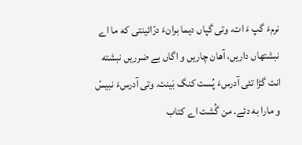نرمءَ گپ ءَ ات، وتی گپاں دیما برانءَ درّائینتی که ما اے نبشتهاں داریں، آهان چاریں و اگاں بے ضرریں نبشته انت گڑا تئی آدرسءَ پُست کنگ بَینت. وتی آدرسءَ نبیسّ و مارا به دئے. من گُشت اے کتاب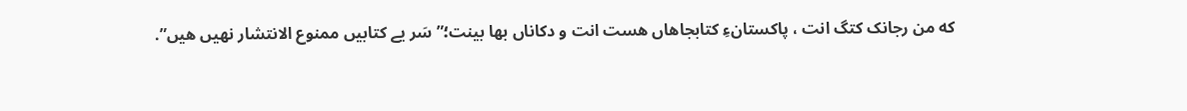که من رجانک کتگ انت ، پاکستانءِ کتابجاهاں هست انت و دکاناں بها بینت؛” سَر یے کتابیں ممنوع الانتشار نهیں هیں”.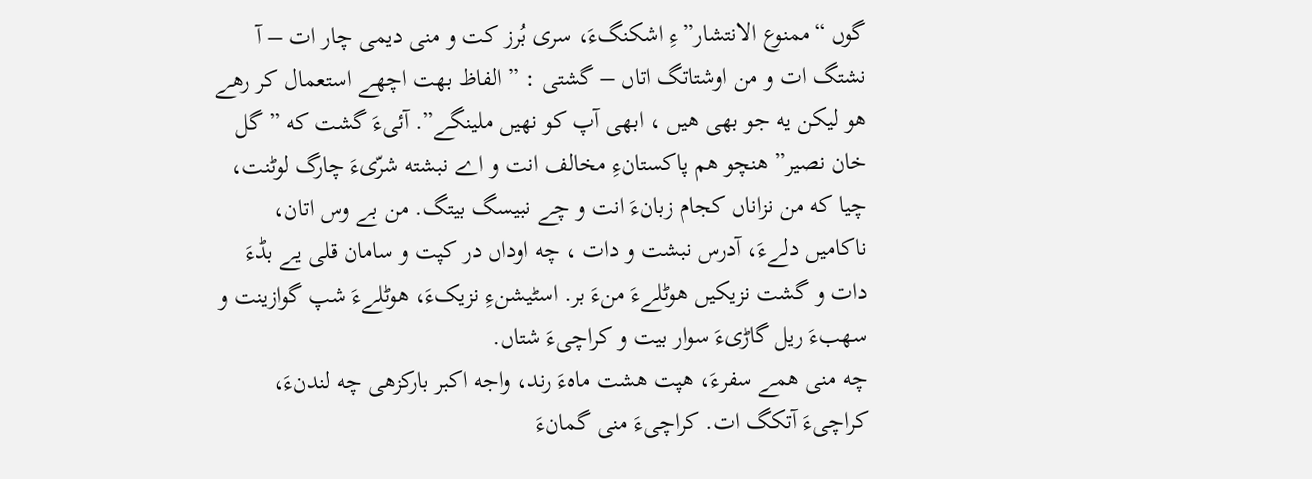گوں “ممنوع الانتشار”ءِ اشکنگءَ، سری بُرز کت و منی دیمی چار ات – آ نشتگ ات و من اوشتاتگ اتاں – گشتی : ” الفاظ بهت اچهے استعمال کر رهے هو لیکن یه جو بهی هیں ، ابهی آپ کو نهیں ملینگے”. آئیءَ گشت که ” گل خان نصیر” هنچو هم پاکستانءِ مخالف انت و اے نبشته شرّیءَ چارگ لوٹنت، چیا که من نزاناں کجام زبانءَ انت و چے نبیسگ بیتگ. من بے وس اتان، ناکامیں دلےءَ، آدرس نبشت و دات ، چه اوداں در کپت و سامان قلی یے بڈءَ دات و گشت نزیکیں هوٹلےءَ منءَ بر. اسٹیشنءِ نزیکءَ، هوٹلےءَ شپ گوازینت و سهبءَ ریل گاڑیءَ سوار بیت و کراچیءَ شتاں.
چه منی همے سفرءَ، هپت هشت ماهءَ رند، واجه اکبر بارکزهی چه لندنءَ، کراچیءَ آتکگ ات. کراچیءَ منی گمانءَ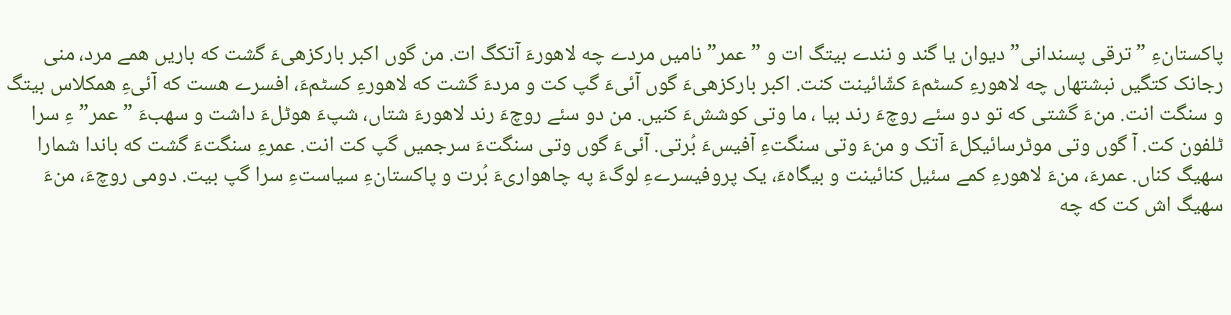پاکستانءِ ” ترقی پسندانی” دیوان یا گند و نندے بیتگ ات و ” عمر” نامیں مردے چه لاهورءَ آتکگ ات. من گوں اکبر بارکزهیءَ گشت که باریں همے مرد، منی رجانک کتگیں نبشتهاں چه لاهورءِ کسٹمءَ کشّائینت کنت. اکبر بارکزهیءَ گوں آئیءَ گپ کت و مردءَ گشت که لاهورءِ کسٹمءَ، افسرے هست که آئیءِ همکلاس بیتگ و سنگت انت. منءَ گشتی که تو دو سئے روچءَ رند بیا ، ما وتی کوششءَ کنیں. من دو سئے روچءَ رند لاهورءَ شتاں، شپءَ هوٹلءَ داشت و سهبءَ ” عمر”ءِ سرا ٹلفون کت. آ گوں وتی موٹرسائیکلءَ آتک و منءَ وتی سنگتءِ آفیسءَ بُرتی. آئیءَ گوں وتی سنگتءَ سرجمیں گپ کت انت. عمرءِ سنگتءَ گشت که باندا شمارا سهیگ کناں. عمرءَ، منءَ لاهورءِ کمے سئیل کنائینت و بیگاهءَ، یک پروفیسرےءِ لوگءَ په چاهواریءَ بُرت و پاکستانءِ سیاستءِ سرا گپ بیت. دومی روچءَ، منءَ سهیگ اش کت که چه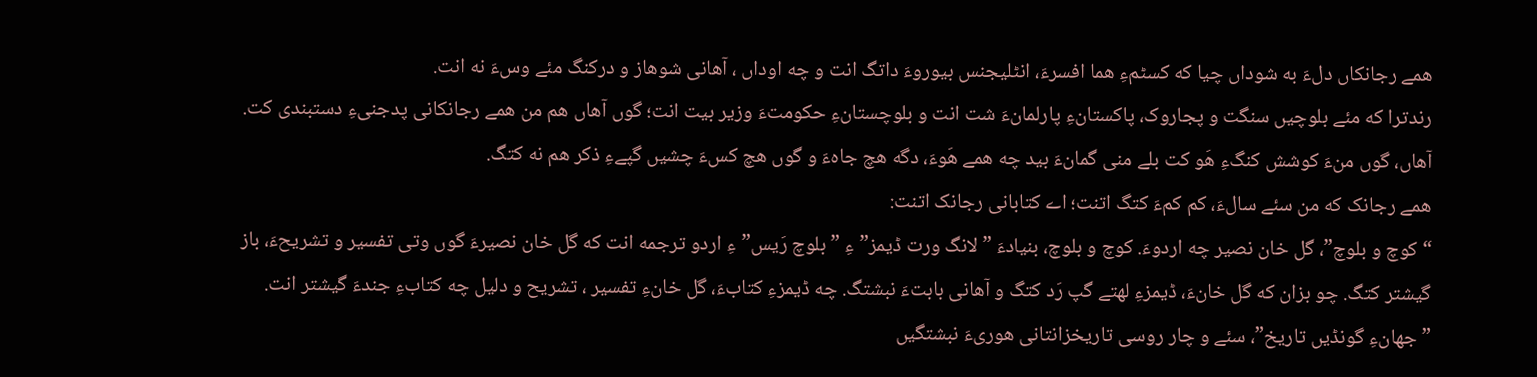همے رجانکاں دلءَ به شوداں چیا که کسٹمءِ هما افسرءَ، انٹلیجنس بیوروءَ داتگ انت و چه اوداں ، آهانی شوهاز و درکنگ مئے وسءَ نه انت.
رندترا که مئے بلوچیں سنگت و پجاروک، پاکستانءِ پارلمانءَ شت انت و بلوچستانءِ حکومتءَ وزیر بیت انت؛ گوں آهاں هم من همے رجانکانی پدجنیءِ دستبندی کت. آهاں، گوں منءَ کوشش کنگءِ هَو کت بلے منی گمانءَ بید چه همے هَوءَ، دگه هچ جاهءَ و گوں هچ کسءَ چشیں گپےءِ ذکر هم نه کتگ.
همے رجانک که من سئے سالءَ، کم کمءَ کتگ اتنت؛ اے کتابانی رجانک اتنت:
“کوچ و بلوچ”، گل خان نصیر چه اردوءَ. کوچ و بلوچ، بنیادءَ ” لانگ ورت ڈیمز”ءِ ” بلوچ رَیس”ءِ اردو ترجمه انت که گل خان نصیرءَ گوں وتی تفسیر و تشریحءَ، باز گیشتر کتگ. چو بزان که گل خانءَ، ڈیمزءِ لهتے گپ رَد کتگ و آهانی بابتءَ نبشتگ. چه ڈیمزءِ کتابءَ، گل خانءِ تفسیر ، تشریح و دلیل چه کتابءِ جندءَ گیشتر انت.
” جهانءِ گونڈیں تاریخ”، سئے و چار روسی تاریخزانتانی هوریءَ نبشتگیں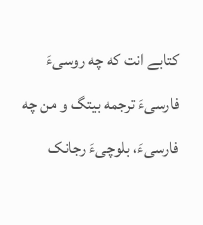کتابے انت که چه روسیءَ فارسیءَ ترجمه بیتگ و من چه فارسیءَ، بلوچیءَ رجانک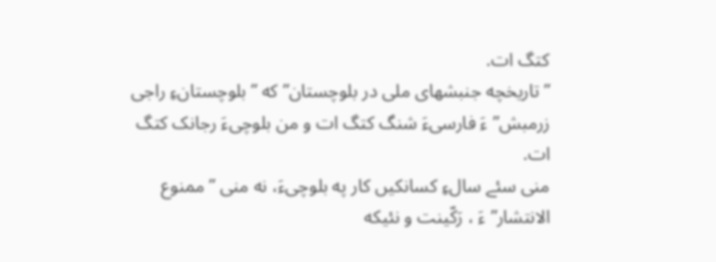کتگ ات.
” تاریخچه جنبشهای ملی در بلوچستان” که ” بلوچستانءِ راجی زرمبش”ءَ فارسیءَ شنگ کتگ ات و من بلوچیءَ رجانک کتگ ات.
منی سئے سالءِ کسانکیں کار په بلوچیءَ، نه منی ” ممنوع الانتشار”ءَ ، رَکّینت و نئیکه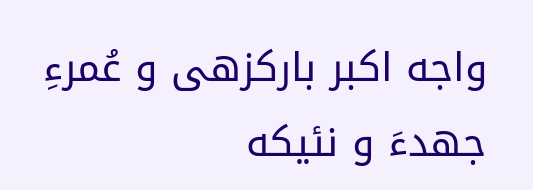واجه اکبر بارکزهی و عُمرءِ جهدءَ و نئیکه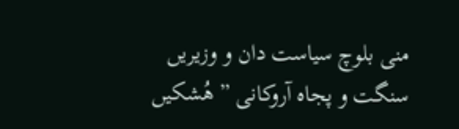منی بلوچ سیاست دان و وزیریں سنگت و پجاه آروکانی ” هُشکیں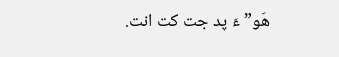هَو”ءَ پد جت کت انت.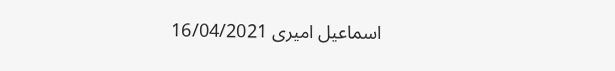اسماعیل امیری 16/04/2021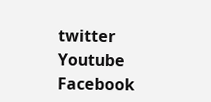twitter
Youtube
Facebook